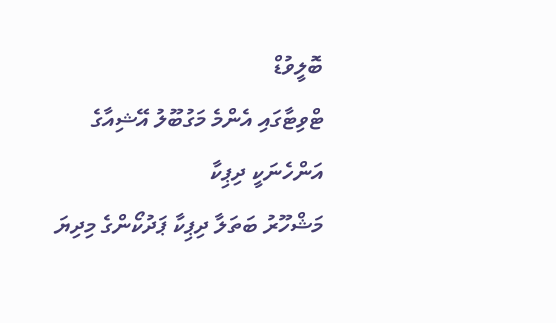ބޮލީވުޑް
ޓްވިޓާގައި އެންމެ މަގުބޫލު އޭޝިއާގެ އަންހެނަކީ ދިޕިކާ
މަޝްހޫރު ބަތަލާ ދިޕިކާ ޕަދުކޯންގެ މިދިޔަ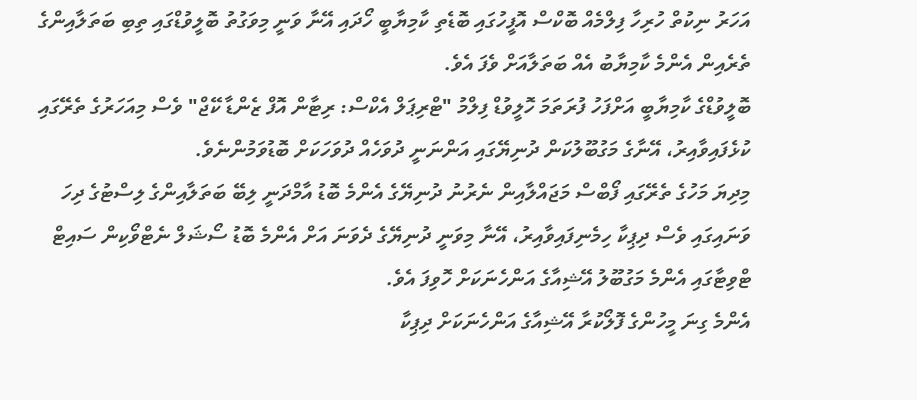އަހަރު ނިކުތް ހުރިހާ ފިލްމެއް ބޮކްސް އޮފީހުގައި ބޮޑެތި ކާމިޔާބީ ހޯދައި އޭނާ ވަނީ މިވަގުތު ބޮލީވުޑްގައި ތިބި ބަތަލާއިންގެ ތެރެއިން އެންމެ ކާމިޔާބު އެއް ބަތަލާއަށް ވެފަ އެވެ.
ބޮލީވުޑްގެ ކާމިޔާބީ އަށްފަހު ފުރަތަމަ ހޮލީވުޑް ފިލްމު "ޓްރިޕަލް އެކްސް: ރިޓާން އޮފް ޒެންޑާ ކޭޖް" ވެސް މިއަހަރުގެ ތެރޭގައި ކުޅެފައިވާއިރު، އޭނާގެ މަގުބޫލުކަން ދުނިޔޭގައި އަންނަނީ ދުވަހެއް ދުވަހަކަށް ބޮޑުވަމުންނެވެ.
މިދިޔަ މަހުގެ ތެރޭގައި ފޯބްސް މަޖައްލާއިން ނެރުނު ދުނިޔޭގެ އެންމެ ބޮޑު އާމްދަނީ ލިބޭ ބަތަލާއިންގެ ލިސްޓުގެ ދިހަ ވަނައިގައި ވެސް ދިޕިކާ ހިމެނިފައިވާއިރު، އޭނާ މިވަނީ ދުނިޔޭގެ ދެވަނަ އަށް އެންމެ ބޮޑު ސޯޝަލް ނެޓްވޯކިން ސައިޓް ޓްވިޓާގައި އެންމެ މަގުބޫލު އޭޝިއާގެ އަންހެނަކަށް ހޮވިފަ އެވެ.
އެންމެ ގިނަ މީހުންގެ ފޮލޯކުރާ އޭޝިއާގެ އަންހެނަކަށް ދިޕިކާ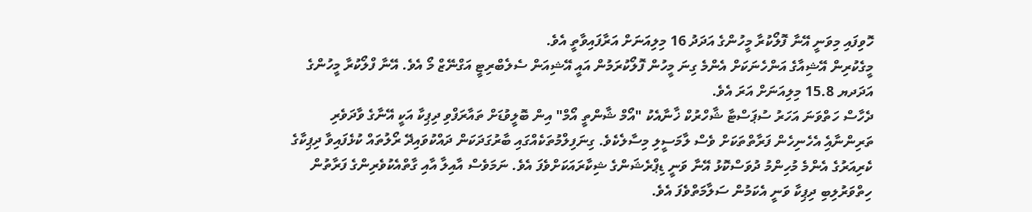ހޮވިފައި މިވަނީ އޭނާ ފޮލޯކުރާ މީހުންގެ އަދަދު 16 މިލިއަނަށް އަރާފައިވާތީ އެވެ.
މީގެކުރިން އޭޝިއާގެ އަންހެނަކަށް އެންމެ ގިނަ މީހުން ފޮލޯކުރަމުން އައީ އޭޝިއަން ސެލެބްރިޓީ އަގްނޭޒް މޯ އެވެ. އޭނާ ފްލޯކުރާ މީހުންގެ އަދަދޔ 15.8 މިލިއަނަށް އަރަ އެވެ.
ދެހާސް ހަތްވަނަ އަހަރު ސުޕަސްޓާ ޝާހްރުކް ޚާނާއެކު "އޯމް ޝާންތީ އޯމް" އިން ބޮލީވުޑަށް ތައާރަފްވި ދިޕިކާ އަކީ އޭނާގެ ވާދަވެރި ތަރިންނާއެި އެހެނިހެން ފަރާތްތަކަށް ވެސް ލާމަސީލި މިސާލެކެވެ. ގިނަފިލްމުތަކެއްގައި ބާރުގަދަކަން ދައްކުވައިދޭ ރޯލުތައް ކުޅެފައިވާ ދިޕިކާގެ ކެރިއަރުގެ އެންމެ މުހިންމު ދުވަސްކޮޅު އޭނާ ވަނީ ޑިޕްރެޝަންގެ ޝިކާރައަކަށްވެފަ އެވެ. ނަމަވެސް އާއިލާ އާއި ގާތްއެކުވެރިންގެ ފަރާތުން ހިތްވަރުލިބި ދިޕިކާ ވަނީ އެކަމުން ސަލާމަތްވެފަ އެވެ.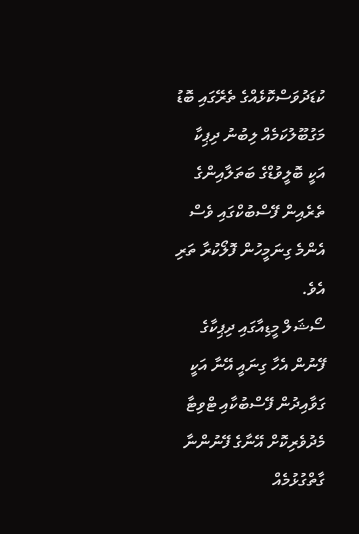ކުޑަދުވަސްކޮޅެއްގެ ތެރޭގައި ބޮޑު މަގުބޫލުކަމެއް ލިބުނު ދިޕިކާ އަކީ ބޮލީވުޑްގެ ބަތަލާއިންގެ ތެރެއިން ފޭސްބުކްގައި ވެސް އެންމެ ގިނަމީހުން ފޮލޯކުރާ ތަރި އެވެ.
ސޯޝަލް މީޑިއާގައި ދިޕިކާގެ ފޭނުން އެހާ ގިނައީ އޭނާ އަކީ ގަވާއިދުން ފޭސްބުކާއި ޓްވިޓާ މެދުވެރިކޮށް އޭނާގެ ފޭނުންނާ ގާތްގުޅުމެއް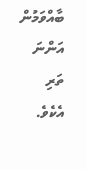ބާއްވަމުން އަންނަ ތަރި އެކެވެ.